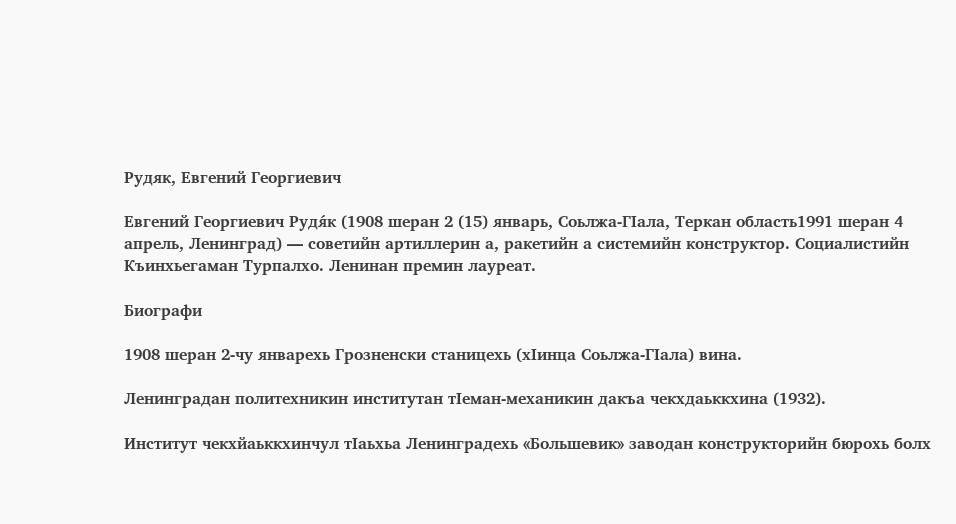Рудяк, Евгений Георгиевич

Евгений Георгиевич Рудя́к (1908 шеран 2 (15) январь, Соьлжа-ГӀала, Теркан область1991 шеран 4 апрель, Ленинград) — советийн артиллерин а, ракетийн а системийн конструктор. Социалистийн Къинхьегаман Турпалхо. Ленинан премин лауреат.

Биографи

1908 шеран 2-чу январехь Грозненски станицехь (хӀинца Соьлжа-ГӀала) вина.

Ленинградан политехникин институтан тӀеман-механикин дакъа чекхдаьккхина (1932).

Институт чекхйаьккхинчул тӀаьхьа Ленинградехь «Большевик» заводан конструкторийн бюрохь болх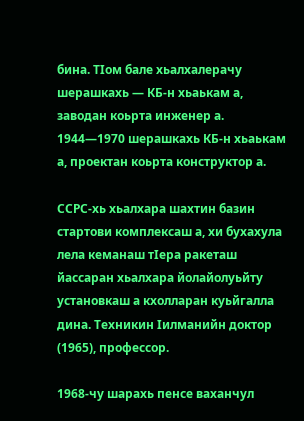бина. ТӀом бале хьалхалерачу шерашкахь — КБ-н хьаькам а, заводан коьрта инженер а. 1944—1970 шерашкахь КБ-н хьаькам а, проектан коьрта конструктор а.

ССРС-хь хьалхара шахтин базин стартови комплексаш а, хи бухахула лела кеманаш тӀера ракеташ йассаран хьалхара йолайолуьйту установкаш а кхолларан куьйгалла дина. Техникин Ӏилманийн доктор (1965), профессор.

1968-чу шарахь пенсе ваханчул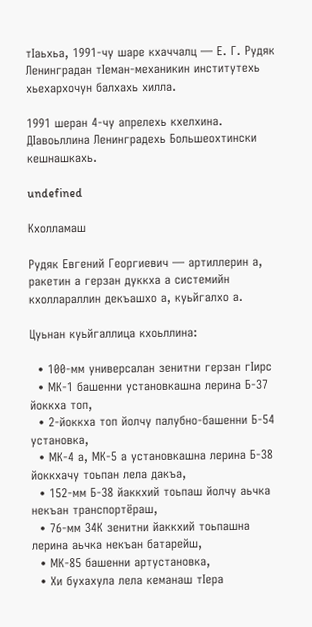тӀаьхьа, 1991-чу шаре кхаччалц — Е. Г. Рудяк Ленинградан тӀеман-механикин институтехь хьехархочун балхахь хилла.

1991 шеран 4-чу апрелехь кхелхина. ДӀавоьллина Ленинградехь Большеохтински кешнашкахь.

undefined

Кхолламаш

Рудяк Евгений Георгиевич — артиллерин а, ракетин а герзан дуккха а системийн кхоллараллин декъашхо а, куьйгалхо а.

Цуьнан куьйгаллица кхоьллина:

  • 100-мм универсалан зенитни герзан гӀирс
  • МК-1 башенни установкашна лерина Б-37 йоккха топ,
  • 2-йоккха топ йолчу палубно-башенни Б-54 установка,
  • МК-4 а, МК-5 а установкашна лерина Б-38 йоккхачу тоьпан лела дакъа,
  • 152-мм Б-38 йаккхий тоьпаш йолчу аьчка некъан транспортёраш,
  • 76-мм 34К зенитни йаккхий тоьпашна лерина аьчка некъан батарейш,
  • МК-85 башенни артустановка,
  • Хи бухахула лела кеманаш тӀера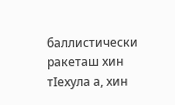баллистически ракеташ хин тӀехула а, хин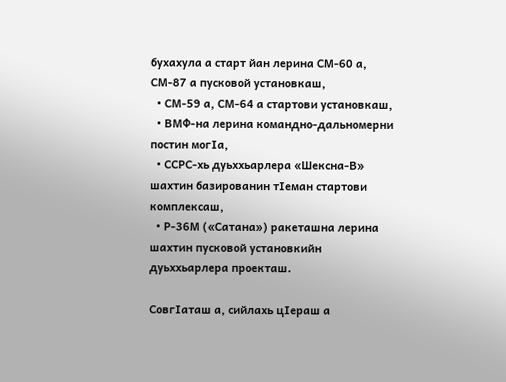бухахула а старт йан лерина СМ-60 а, СМ-87 а пусковой установкаш,
  • СМ-59 а, СМ-64 а стартови установкаш,
  • ВМФ-на лерина командно-дальномерни постин могӀа,
  • ССРС-хь дуьххьарлера «Шексна-В» шахтин базированин тӀеман стартови комплексаш,
  • Р-36М («Сатана») ракеташна лерина шахтин пусковой установкийн дуьххьарлера проекташ.

СовгӀаташ а, сийлахь цӀераш а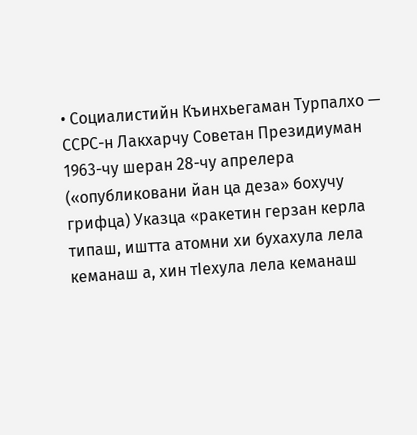• Социалистийн Къинхьегаман Турпалхо — ССРС-н Лакхарчу Советан Президиуман 1963-чу шеран 28-чу апрелера («опубликовани йан ца деза» бохучу грифца) Указца «ракетин герзан керла типаш, иштта атомни хи бухахула лела кеманаш а, хин тӀехула лела кеманаш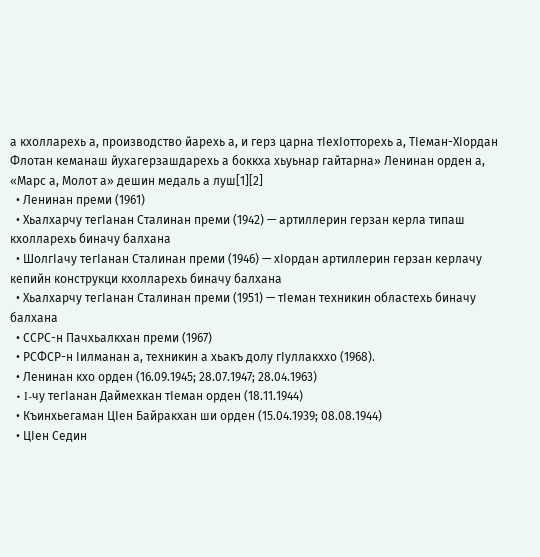а кхолларехь а, производство йарехь а, и герз царна тӀехӀотторехь а, ТӀеман-ХӀордан Флотан кеманаш йухагерзашдарехь а боккха хьуьнар гайтарна» Ленинан орден а, «Марс а, Молот а» дешин медаль а луш[1][2]
  • Ленинан преми (1961)
  • Хьалхарчу тегӀанан Сталинан преми (1942) — артиллерин герзан керла типаш кхолларехь биначу балхана
  • ШолгӀачу тегӀанан Сталинан преми (1946) — хӀордан артиллерин герзан керлачу кепийн конструкци кхолларехь биначу балхана
  • Хьалхарчу тегӀанан Сталинан преми (1951) — тӀеман техникин областехь биначу балхана
  • ССРС-н Пачхьалкхан преми (1967)
  • РСФСР-н Ӏилманан а, техникин а хьакъ долу гӀуллакххо (1968).
  • Ленинан кхо орден (16.09.1945; 28.07.1947; 28.04.1963)
  • I-чу тегӀанан Даймехкан тӀеман орден (18.11.1944)
  • Къинхьегаман ЦӀен Байракхан ши орден (15.04.1939; 08.08.1944)
  • ЦӀен Седин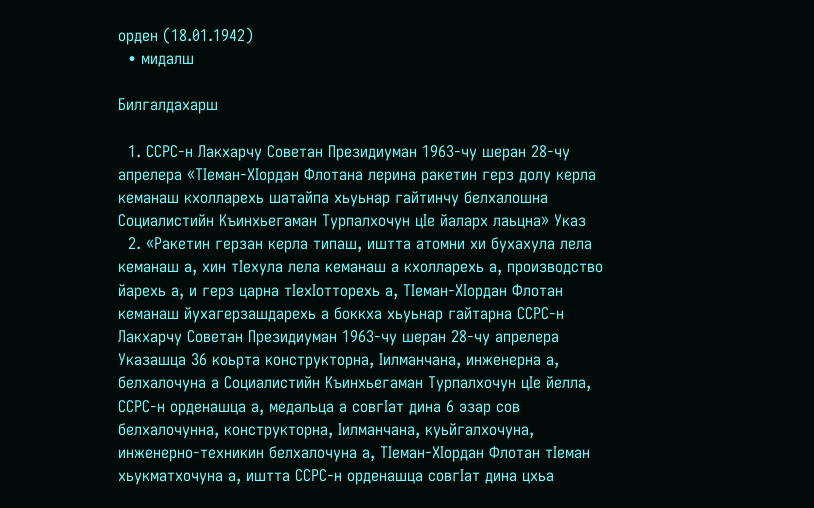орден (18.01.1942)
  • мидалш

Билгалдахарш

  1. ССРС-н Лакхарчу Советан Президиуман 1963-чу шеран 28-чу апрелера «ТӀеман-ХӀордан Флотана лерина ракетин герз долу керла кеманаш кхолларехь шатайпа хьуьнар гайтинчу белхалошна Социалистийн Къинхьегаман Турпалхочун цӀе йаларх лаьцна» Указ
  2. «Ракетин герзан керла типаш, иштта атомни хи бухахула лела кеманаш а, хин тӀехула лела кеманаш а кхолларехь а, производство йарехь а, и герз царна тӀехӀотторехь а, ТӀеман-ХӀордан Флотан кеманаш йухагерзашдарехь а боккха хьуьнар гайтарна ССРС-н Лакхарчу Советан Президиуман 1963-чу шеран 28-чу апрелера Указашца 36 коьрта конструкторна, Ӏилманчана, инженерна а, белхалочуна а Социалистийн Къинхьегаман Турпалхочун цӀе йелла, ССРС-н орденашца а, медальца а совгӀат дина 6 эзар сов белхалочунна, конструкторна, Ӏилманчана, куьйгалхочуна, инженерно-техникин белхалочуна а, ТӀеман-ХӀордан Флотан тӀеман хьукматхочуна а, иштта ССРС-н орденашца совгӀат дина цхьа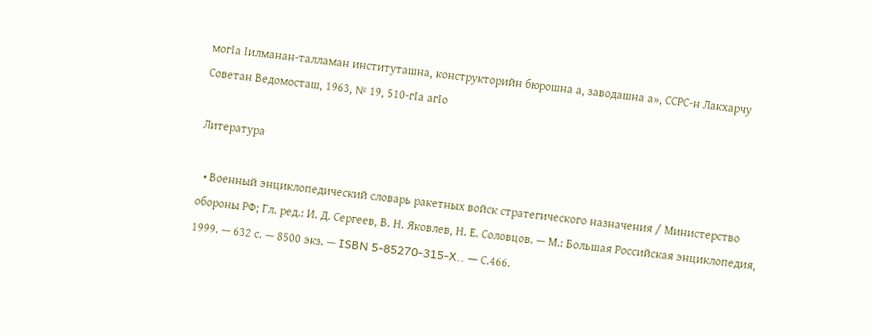могӀа Ӏилманан-талламан институташна, конструкторийн бюрошна а, заводашна а», ССРС-н Лакхарчу Советан Ведомосташ, 1963, № 19, 510-гӀа агӀо

Литература

  • Военный энциклопедический словарь ракетных войск стратегического назначения / Министерство обороны РФ; Гл. ред.: И. Д. Сергеев, В. Н. Яковлев, Н. Е. Соловцов. — М.: Большая Российская энциклопедия, 1999. — 632 с. — 8500 экз. — ISBN 5-85270-315-X.. — С.466.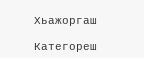Хьажоргаш

Категореш